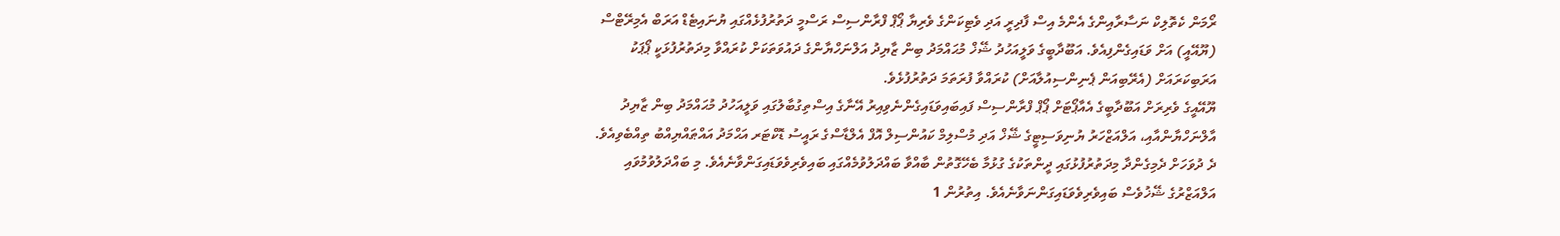ރޯމަން ކެތޮލިކް ނަސާރާއިންގެ އެންމެ އިސް ފާދިރީ އަދި ވެޓިކަންގެ ވެރިޔާ ޕޯޕް ފްރާންސިސް ރަސްމީ ދަތުރުފުޅެއްގައި ޔުނައިޓެޑް އަރަބް އެމިރޭޓްސް (ޔޫއޭއީ) އަށް ވަޑައިގެންފިއެވެ. އަބޫދާބީގެ ވަލީއަހުދު ޝޭޚް މުޙައްމަދު ބިން ޒާޔިދު އަލްނަހްޔާންގެ ދައުވަތަކަށް ކުރައްވާ މިދަތުރުފުޅަކީ ޕޯޕަކު އަރަބިކަރައަށް (އެރޭބިއަން ޕެނިންސިއުލާއަށް) ކުރައްވާ ފުރަތަމަ ދަތުރުފުޅެވެ.
ޔޫއޭއީގެ ވެރިރަށް އަބޫދާބީގެ އެއާޕޯޓަށް ޕޯޕް ފްރާންސިސް ފައިބައިވަޑައިގެންނެވިއިރު އޭނާގެ އިސްތިގުބާލުގައި ވަލީއަހުދު މުޙައްމަދު ބިން ޒާޔިދު އާލްނަހްޔާންއާއި، އަލްއަޒްހަރު ޔުނިވަސިޓީގެ ޝޭޚް އަދި މުސްލިމް ކައުންސިލް އޮފް އެލްޑާސްގެ ރައީސު ޑޮކްޓަރ އަޙްމަދު އައްޠައްޔިއްބު ތިއްބެވިއެވެ.
ދެ ދުވަހަށް ދެމިގެންދާ މިދަތުރުފުޅުގައި ދީންތަކުގެ ގުޅުމާ ބެހޭގޮތުން ބާއްވާ ބައްދަލުވުމެއްގައި ބައިވެރިވެވަޑައިގަންވާނެއެވެ. މި ބައްދަލުވުމުވައި އަލްއަޒްރުގެ ޝޭޚުވެސް ބައިވެރިވެވަޑައިގަންނަވާނެއެވެ. އިތުރުން 1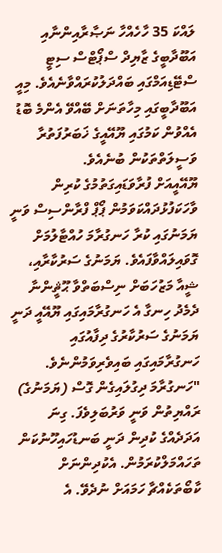ލައްކަ 35 ހާހެއްހާ ނަޞާރާއިންނާއި އަބޫދާބީގެ ޒާޔިދް ސްޕޯޓްސް ސިޓީ ސްޓޭޑިއަމްގައި ބައްދަލުކުރައްވާނެއެވެ. މިއީ އަބޫދާބީގައި މިހާތަނަށް ބޭއްވޭ އެންމެ ބޮޑު އެއްވުން ކަމުގައި ޔޫއޭއީގެ ޚަބަރުފަތުރާ ވަސީލަތްތަކުން ބުނެއެވެ.
ޔޫއޭއީއަށް ފުރާވަޑައިގަތުމުގެ ކުރިން ވާހަކަފުޅުދައްކަވަމުން ޕޯޕް ފްރާންސިސް ވަނީ ޔަމަނުގައި ކުރާ ހަނގުރާމަ ހުއްޓާލުމަށް ގޮވައިލައްވާފައެވެ. ޔަމަނުގެ ސަރުކާރާއި، ޝީއާ މަޒުހަބަށް ނިސްބަތްވާ ޙޫޘީންނާ ދެމެދު ހިނގާ އެ ހަނގުރާމައިގައި ޔޫއޭއީ ދަނީ ޔަމަނުގެ ސަރުކާރުގެ ދިފާއުގައި ހަނގުރާމައިގައި ބައިވެރިވަމުންނެވެ.
"ހަނގުރާމަ ދިގުލައިގެން ގޮސް (ޔަމަނުގެ) ރައްޔިތުން ވަނީ ވަރުބަލިވެފަ. ގިނަ އަދަދެއްގެ ކުދިން ދަނީ ބަނޑުހައިހޫނުކަން ތަހައްމަލްކުރަމުން. އެކުދިންނަށް ކާބޯތަކެއްޗާ ހަމައަށް ނުދެވޭ. އެ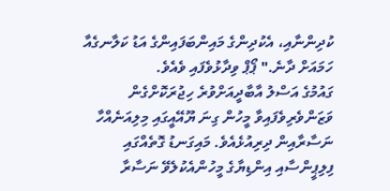ކުދިންނާއި، އެކުދިންގެ މައިންބަފައިންގެ އަޑު ކަލާނގެއާ ހަމައަށް ދާނެ." ޕޯޕް ވިދާޅުވެފައި ވެއެވެ.
ގައުމުގެ އަސްލު އާބާދީއަށްވުރެ ހިޖުރަކޮށްގެން ވަޒަންވެރިވެފައިވާ މީހުން ގިނަ ޔޫއޭއީގައި މިލިއަނެއްހާ ނަސާރާއިން ދިރިއުޅެއެވެ. މައިގަނޑު ގޮތެއްގައި ފިލިޕީންސާއި އިންޑިޔާގެ މީހުންއެކުލެވޭ ނަސާރާ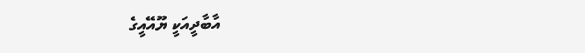އާބާދީއަކީ ޔޫއޭއީގެ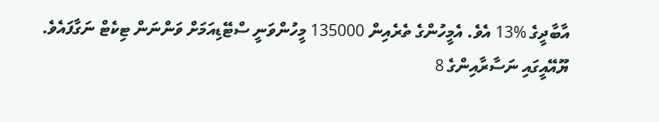އާބާދީގެ %13 އެވެ. އެމީހުންގެ ތެރެއިން 135000 މީހުންވަނީ ސްޓޭޑިއަމަށް ވަންނަން ޓިކެޓް ނަގާފައެވެ.
ޔޫއޭއީގައި ނަސާރާއިންގެ 8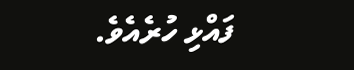ފައްޅި ހުރެއެވެ.